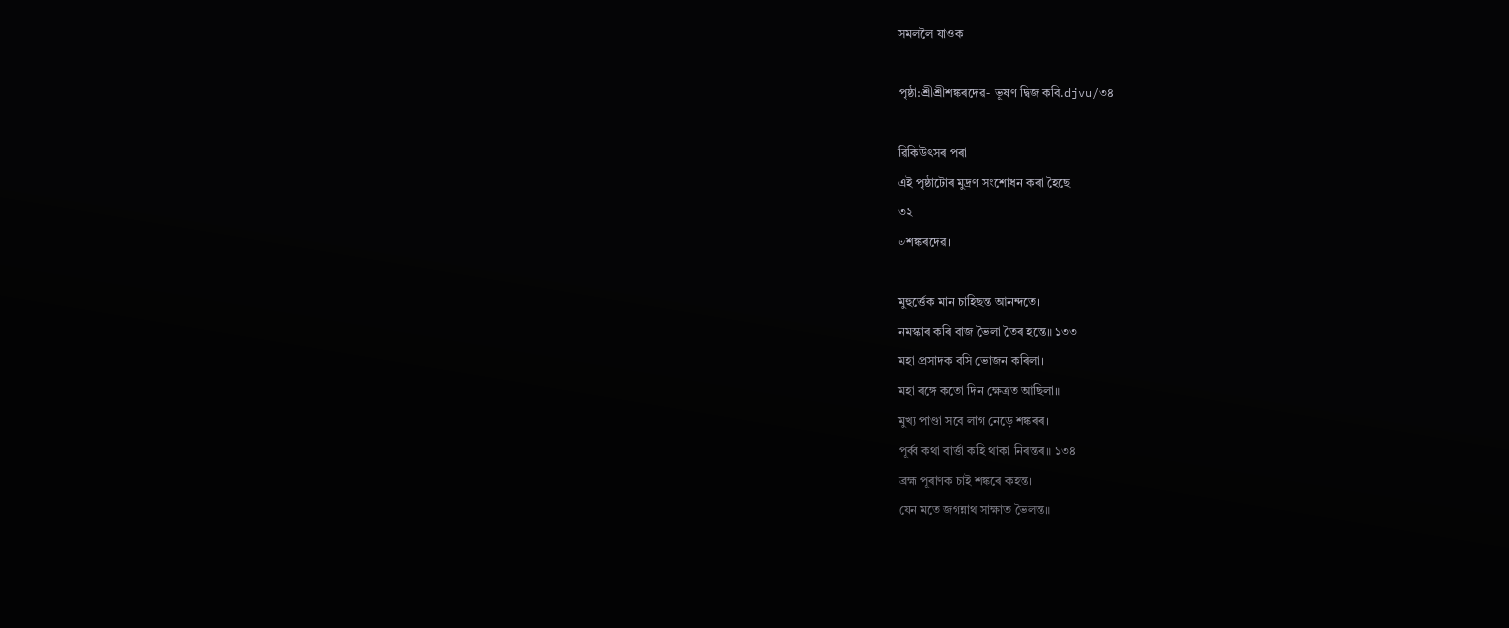সমললৈ যাওক

পৃষ্ঠা:শ্ৰীশ্ৰীশঙ্কৰদেৱ- ভূষণ দ্বিজ কবি.djvu/৩৪

ৱিকিউৎসৰ পৰা
এই পৃষ্ঠাটোৰ মুদ্ৰণ সংশোধন কৰা হৈছে
৩২
৺শঙ্কৰদেৱ।

মুহুৰ্ত্তেক মান চাহিছন্ত আনন্দতে।
নমস্কাৰ কৰি বাজ ভৈলা তৈৰ হন্তে॥ ১৩৩
মহা প্ৰসাদক বসি ভোজন কৰিলা।
মহা ৰঙ্গে কতো দিন ক্ষেত্ৰত আছিলা॥
মুখ্য পাণ্ডা সবে লাগ নেড়ে শঙ্কৰৰ।
পূৰ্ব্ব কথা বাৰ্ত্তা কহি থাকা নিৰন্তৰ॥ ১৩৪
ব্ৰহ্ম পূৰাণক চাই শঙ্কৰে কহন্ত।
যেন মতে জগন্নাথ সাক্ষাত ভৈলন্ত॥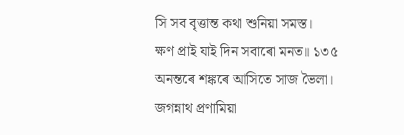সি সব বৃত্তান্ত কথা শুনিয়া সমস্ত।
ক্ষণ প্ৰাই যাই দিন সবাৰো মনত॥ ১৩৫
অনন্তৰে শঙ্কৰে আসিতে সাজ ভৈলা।
জগন্নাথ প্ৰণামিয়া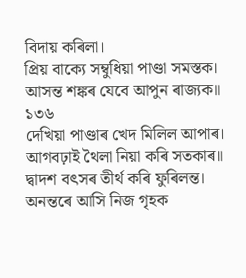বিদায় কৰিলা।
প্ৰিয় বাক্যে সম্বুধিয়া পাণ্ডা সমস্তক।
আসন্ত শঙ্কৰ যেবে আপুন ৰাজ্যক॥ ১৩৬
দেখিয়া পাণ্ডাৰ খেদ মিলিল আপাৰ।
আগবঢ়াই থৈলা নিয়া কৰি সতকাৰ॥
দ্বাদশ বৎসৰ তীৰ্থ কৰি ফুৰিলন্ত।
অনন্তৰে আসি নিজ গৃহক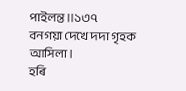পাইলন্ত॥১৩৭
বনগয়া দেখে দদা গৃহক আসিলা।
হৰি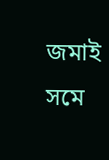জমাই সমে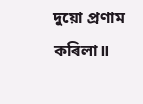দুয়ো প্ৰণাম কৰিলা॥